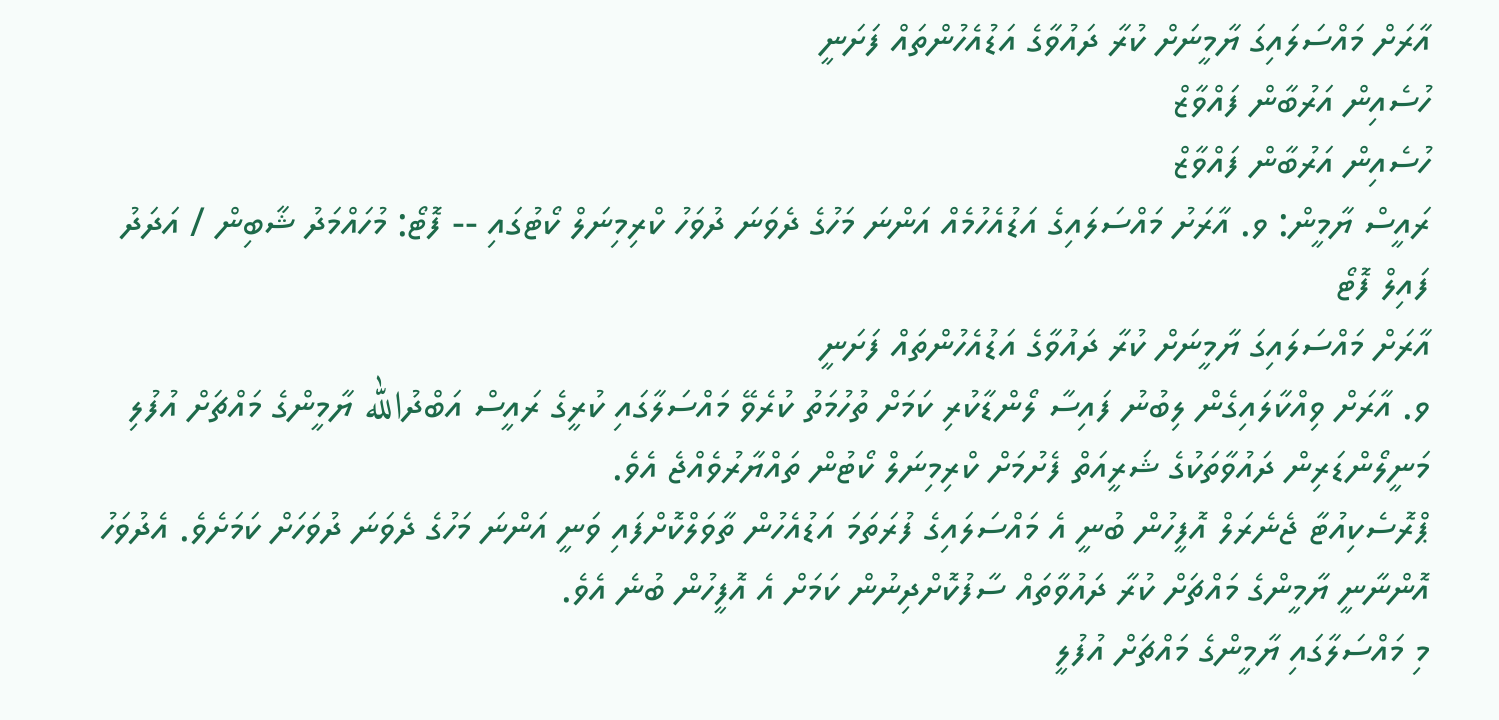އާރަށް މައްސަލައިގަ ޔާމީނަށް ކުރާ ދައުވާގެ އަޑުއެހުންތައް ފަށަނީ
ހުސެއިން އަރުބާން ފައްވާޒް
ހުސެއިން އަރުބާން ފައްވާޒް
ރައީސް ޔާމީން: ވ. އާރަށު މައްސަލައިގެ އަޑުއެހުމެއް އަންނަ މަހުގެ ދެވަނަ ދުވަހު ކްރިމިނަލް ކޯޓުގައި -- ފޮޓޯ: މުހައްމަދު ޝާބިން / އަދަދު ފައިލް ފޮޓޯ
އާރަށް މައްސަލައިގަ ޔާމީނަށް ކުރާ ދައުވާގެ އަޑުއެހުންތައް ފަށަނީ
ވ. އާރަށް ވިއްކާލައިގެން ލިބުނު ފައިސާ ލޯންޑާކުރި ކަމަށް ތުހުމަތު ކުރެވޭ މައްސަލާގައި ކުރީގެ ރައީސް އަބްދުالله ޔާމީންގެ މައްޗަށް އުފުލި މަނީލޯންޑަރިން ދައުވާތަކުގެ ޝަރީއަތް ފެށުމަށް ކްރިމިނަލް ކޯޓުން ތައްޔާރުވެއްޖެ އެވެ.
ޕްރޮސެކިއުޓާ ޖެނެރަލް އޮފީހުން ބުނީ އެ މައްސަލައިގެ ފުރަތަމަ އަޑުއެހުން ތާވަލްކޮށްފައި ވަނީ އަންނަ މަހުގެ ދެވަނަ ދުވަހަށް ކަމަށެވެ. އެދުވަހު އޮންނާނީ ޔާމީންގެ މައްޗަށް ކުރާ ދައުވާތައް ސާފުކޮށްދިނުން ކަމަށް އެ އޮފީހުން ބުނެ އެވެ.
މި މައްސަލާގައި ޔާމީންގެ މައްޗަށް އުފުލީ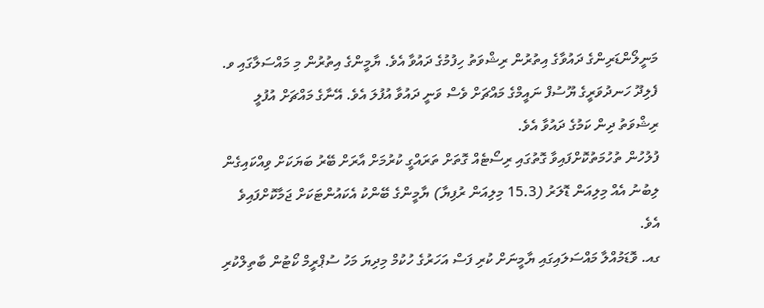މަނީލޯންޑަރިންގެ ދައުވާގެ އިތުރުން ރިޝްވަތު ހިފުމުގެ ދައުވާ އެވެ. ޔާމީންގެ އިތުރުން މި މައްސަލާގައި ވ. ފެލިދޫ ހަނދުވަރީގެ ޔޫސުފް ނައީމްގެ މައްޗަށް ވެސް ވަނީ ދައުވާ އުފުލަ އެވެ. އޭނާގެ މައްޗަށް އުފުލީ ރިޝްވަތު ދިން ކަމުގެ ދައުވާ އެވެ.
ފުލުހުން ތުހުމަތުކޮށްފައިވާ ގޮތުގައި ރިސޯޓެއް ގޮތަށް ތަރައްގީ ކުރުމަށް އާރަށް ބޭރު ބަޔަކަށް ވިއްކައިގެން ލިބުނު އެއް މިލިއަން ޑޮލަރު (15.3 މިލިއަން ރުފިޔާ) ޔާމީންގެ ބޭންކު އެކައުންޓަކަށް ޖަމާކޮށްފައިވެ އެވެ.
ގއ. ވޮޑަމުއްލާ މައްސަލައިގައި ޔާމީނަށް ކުރި ފަސް އަހަރުގެ ހުކުމް މިދިޔަ މަހު ސުޕްރީމް ކޯޓުން ބާތިލްކުރި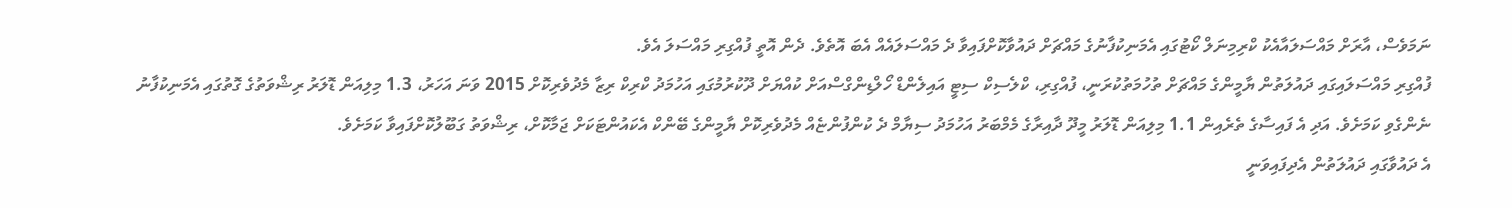ނަމަވެސް، އާރަށް މައްސަލައާއެކު ކްރިމިނަލް ކޯޓުގައި އެމަނިކުފާނުގެ މައްޗަށް ދައުވާކޮށްފައިވާ ދެ މައްސަލައެއް އެބަ އޮތެވެ. ދެން އޮތީ ފުއްގިރި މައްސަލަ އެވެ.
ފުއްގިރި މައްސަލައިގައި ދައުލަތުން ޔާމީންގެ މައްޗަށް ތުހުމަތުކުރަނީ، ފުއްގިރި، ކްލެސިކް ސިޓީ އައިލެންޑް ހޯލްޑިންގްސްއަށް ކުއްޔަށް ދޫކުރުމުގައި އަހުމަދު ކްރިކް ރިޒާ މެދުވެރިކޮށް 2015 ވަނަ އަހަރު، 1.3 މިލިއަން ޑޮލަރު ރިޝްވަތުގެ ގޮތުގައި އެމަނިކުފާނު ނެންގެވި ކަމަށެވެ. އަދި އެ ފައިސާގެ ތެރެއިން 1.1 މިލިއަން ޑޮލަރު މީދޫ ދާއިރާގެ މެމްބަރު އަހުމަދު ސިޔާމް ދެ ކުންފުންޏެއް މެދުވެރިކޮށް ޔާމީންގެ ބޭންކް އެކައުންޓަކަށް ޖަމާކޮށް، ރިޝްވަތު ގަބޫލުކޮށްފައިވާ ކަމަށެވެ.
އެ ދައުވާގައި ދައުލަތުން އެދިފައިވަނީ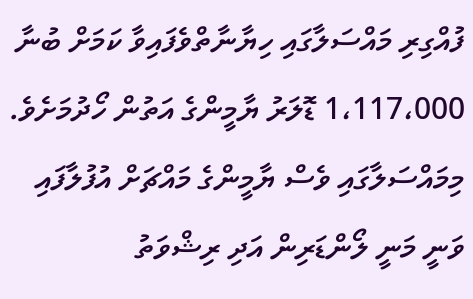ފުއްގިރި މައްސަލާގައި ހިޔާނާތްވެފައިވާ ކަމަށް ބުނާ 1،117،000 ޑޮލަރު ޔާމީންގެ އަތުން ހޯދުމަށެވެ. މިމައްސަލާގައި ވެސް ޔާމީންގެ މައްޗަށް އުފުލާފައި ވަނީ މަނީ ލޯންޑަރިން އަދި ރިޝްވަތު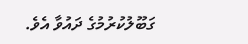ގަބޫލުކުރުމުގެ ދައުވާ އެވެ.